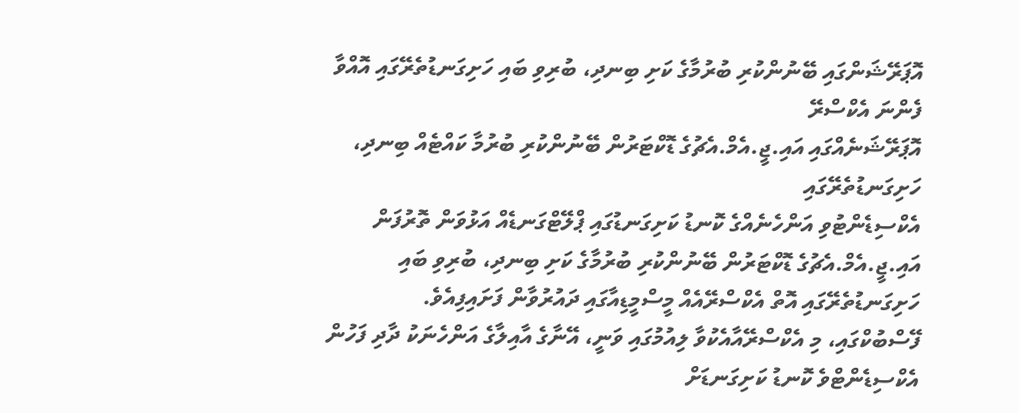އޮޕަރޭޝަންގައި ބޭނުންކުރި ބުރުމާގެ ކަށި ބިނދި، ބުރިވި ބައި ހަށިގަނޑުތެރޭގައި އޮއްވާ ފެންނަ އެކްސްރޭ
އޮޕަރޭޝަނެއްގައި އައި.ޖީ.އެމް.އެޗުގެ ޑޮކްޓަރުން ބޭނުންކުރި ބުރުމާ ކައްޓެއް ބިނދި، ހަށިގަނޑުތެރޭގައި
އެކްސިޑެންޓުވި އަންހެނެއްގެ ކޮނޑު ކަށިގަނޑުގައި ޕްލޭޓްގަނޑެއް އަޅުވަން ތޮރުފަން އައި.ޖީ.އެމް.އެޗުގެ ޑޮކްޓަރުން ބޭނުންކުރި ބުރުމާގެ ކަށި ބިނދި، ބުރިވި ބައި ހަށިގަނޑުތެރޭގައި އޮތް އެކްސްރޭއެއް މީސްމީޑިއާގައި ދައުރުވާން ފަށައިފިއެވެ.
ފޭސްބުކްގައި، މި އެކްސްރޭއާއެކުވާ ލިއުމުގައި ވަނީ، އޭނާގެ އާއިލާގެ އަންހެނަކު ދާދި ފަހުން އެކްސިޑެންޓްވެ ކޮނޑު ކަށިގަނޑަށް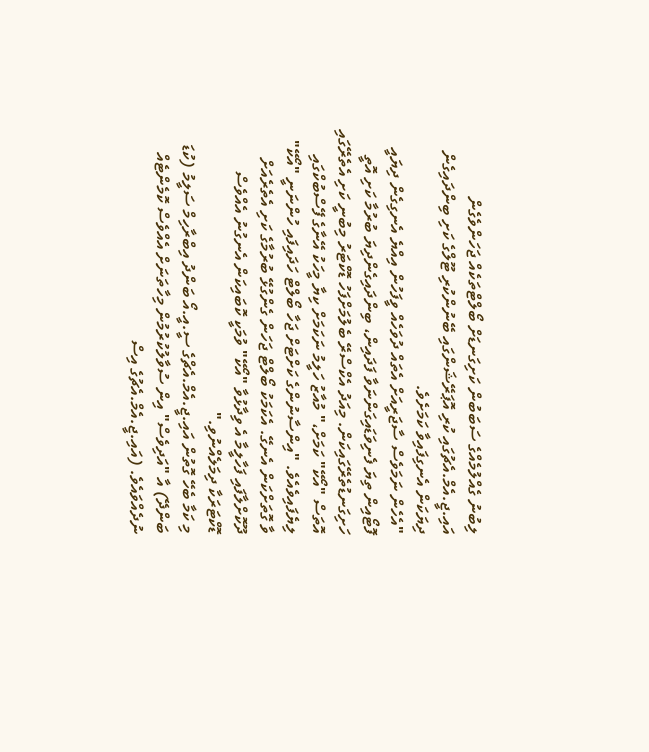ލިބުނު ގެއްލުމެއްގެ ސަބަބުން ކަށިގަނޑަށް ބޯލްޓްތަކެއް ޖަހަންވެގެން އައި.ޖީ.އެމް.އެޗުގައި ކުރި އޮޕަރޭޝަންގައި ބޭނުންކުރި ޓޫލްގެ ކަށި ބިންދައިގެން ދިޔަކަން އެނގިފައިވާ ކަމަށެވެ.
"އެހެން ނަމަވެސް ސާޖަރީއަށް އެތައް ދުވަހެއް ވީފަހުން އިއްޔެ އެނގިގެން ދިޔައީ ފޮޓޯއިން ތިޔަ ފެނިވަޑައިގަންނަވާ ފަދައިން، ބިންދައިގެންދިޔަ ބުރުމާ ކަށި އޮތީ ހަށިގަނޑުތެރޭގައިކަން. މިއަދު އެކްސްރޭ ބެލުމަށްފަހު ޑޮކްޓަރު މިބުނީ ކަށި އެތެރޭގައި އޮތަސް "އޯކޭ" ކަމަށް،" މުއާޒު ހަލީމު ނަކަމަށް ކިޔާ މީހަކު އޭނާގެ ފޭސްބުކްގައި ލިޔެފައިވެއެވެ. "އިންސާނުންގެ ކަށްޓަށް ޖަހާ ބޯލްޓް ހަދައިފައި ހުންނަނީ "އޯކޭ" ވާ ގޮތަށްކަން އެނގޭ. އެކަމަކު ބޯލްޓް ޖަހަން ގެންގުޅޭ ބުރުމާގެ ކަށި އެތެރެއަށް ދޫކޮށްލާފައި ފަހާލީމާ އެ ވިދާޅުވާ "އޯކޭ" ވުމަކީ ކޮބައިކަން އެނގުނު އެއްވެސް ޑޮކްޓަރަކާ ދިމަލެއްނުވި."
މި ކަމާ ބެހޭ ގޮތުން އައި.ޖީ.އެމް.އެޗްގެ ސީ.އީ.އޯ ބަންދު އިބްރާހިމް ސަލީމު (ކުޑަ ބަންދޭ) އާ "އަދިވެސް" އިން ސުވާލުކުރުމުން މިހާތަނަށް އެއްވެސް ކޮމެންޓެއް ނުދެއްވައެވެ. (އައި.ޖީ.އެމް.އެޗުގެ އިސް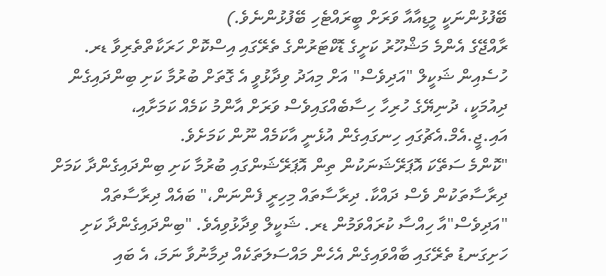ބޭފުޅުންނަކީ މީޑިއާއާ ވަރަށް ބީރައްޓެހި ބޭފުޅުންނެވެ.)
ރާއްޖޭގެ އެންމެ މަޝްހޫރު ކަށީގެ ޑޮކްޓަރުންގެ ތެރޭގައި އިސްކޮށް ހަރަކާތްތެރިވާ ޑރ. ހުސެއިން ޝަކީލް "އަދިވެސް" އަށް މިއަދު ވިދާޅުވީ އެ ގޮތަށް ބުރުމާ ކަށި ބިންދައިގެން ދިއުމަކީ، ދުނިޔޭގެ ހުރިހާ ހިސާބެއްގައިވެސް ވަރަށް އާންމު ކަމެއް ކަމަށާއި، އައި.ޖީ.އެމް.އެޗުގައި ހިނގައިގެން އުޅެނީ އާކަމެއް ނޫން ކަމަށެވެ.
"ކޮންމެ ސަތޭކަ އޮޕަރޭޝަނަކުން ތިން އޮޕަރޭޝަންގައި ބުރުމާ ކަށި ބިންދައިގެންދާ ކަމަށް ދިރާސާތަކުން ވެސް ދައްކާ. ދިރާސާތައް މިހިރީ ފެންނަން،" ބައެއް ދިރާސާތައް "އަދިވެސް"އާ ހިއްސާ ކުރައްވަމުން ޑރ. ޝަކީލް ވިދާޅުވިއެވެ. "ބިންދައިގެންދާ ކަށި ހަށިގަނޑު ތެރޭގައި ބާއްވައިގެން އެހެން މައްސަލަތަކެއް ދިމާނުވާ ނަމަ، އެ ބައި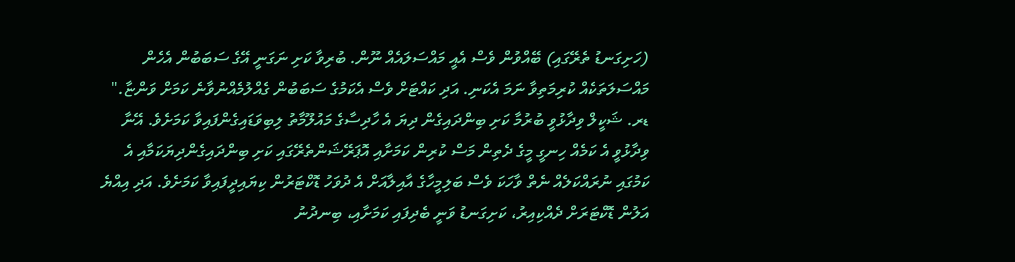(ހަށިގަނޑު ތެރޭގައި) ބޭއްވުން ވެސް އެއީ މައްސަލައެއް ނޫން. ބުރިވާ ކަށި ނަގަނީ އޭގެ ސަބަބުން އެހެން މައްސަލަތަކެއް ކުރިމަތިވާ ނަމަ އެކަނި. އަދި ކައްޓަށް ވެސް އެކަމުގެ ސަބަބުން ގެއްލުމެއްނުވާނެ ކަމަށް ވަންޏާ."
ޑރ. ޝަކީލް ވިދާޅުވީ ބުރުމާ ކަށި ބިންދައިގެން ދިޔަ އެ ހާދިސާގެ މައުލޫމާތު ލިބިވަޑައިގެންފައިވާ ކަމަށެވެ. އޭނާ ވިދާޅުވީ އެ ކަމެއް ހިނގީ މީގެ ދެތިން މަސް ކުރިން ކަމަށާއި އޮޕަރޭޝަންތެރޭގައި ކަށި ބިންދައިގެންދިޔަކަމާއި އެ ކަމުގައި ނުރައްކަލެއް ނެތް ވާހަކަ ވެސް ބަލިމީހާގެ އާއިލާއަށް އެ ދުވަހު ޑޮކްޓަރުން ކިޔައިދީފައިވާ ކަމަށެވެ. އަދި އިއްޔެ އަލުން ޑޮކްޓަރަށް ދެއްކިއިރު، ކަށިގަނޑު ވަނީ ބެދިފައި ކަމަށާއި، ބިނދުނު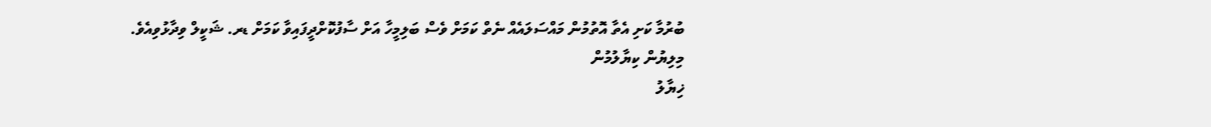ބުރުމާ ކަށި އެތާ އޮތުމުން މައްސަލައެއް ނެތް ކަމަށް ވެސް ބަލިމީހާ އަށް ސާފުކޮށްދީފައިވާ ކަމަށް ޑރ. ޝަކީލް ވިދާޅުވިއެވެ.
މިލިޔުން ކިޔާލުމުން
ޚިޔާލު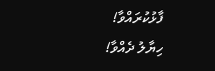ފާޅުކުރައްވާ!
ހިޔާލު ދެއްވާ!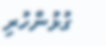ގުޅުންހުރި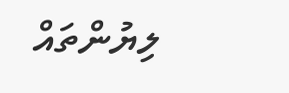ލިޔުންތައް